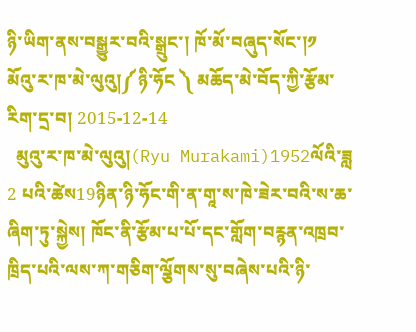ཉི་ཡིག་ནས་བསྒྱུར་བའི་སྒྲུང་། ཁོ་མོ་བཞུད་སོང་།༡
མོའུ་ར་ཁ་མེ་ལུའུ།༼ཉི་ཧོང ༽ མཆོད་མེ་བོད་ཀྱི་རྩོམ་རིག་དྲ་བ། 2015-12-14
  མུའུ་ར་ཁ་མེ་ལུའུ།(Ryu Murakami)1952ལོའི་ཟླ 2 པའི་ཚེས19ཉིན་ཉི་ཧོང་གི་ན་གཱ་ས་ཁེ་ཟེར་བའི་ས་ཆ་ཞིག་ཏུ་སྐྱེས། ཁོང་ནི་རྩོམ་པ་པོ་དང་གློག་བརྙན་འཁྲབ་ཁྲིད་པའི་ལས་ཀ་གཅིག་ལྕོགས་སུ་བཞེས་པའི་ཉི་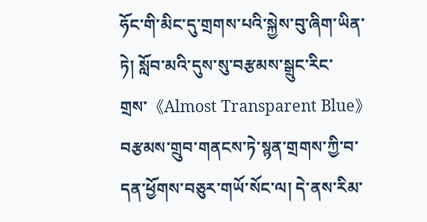ཧོང་གི་མིང་དུ་གྲགས་པའི་སྐྱེས་བུ་ཞིག་ཡིན་ཏེ། སློབ་མའི་དུས་སུ་བརྩམས་སྒྲུང་རིང་གྲས་《Almost Transparent Blue》བརྩམས་གྲུབ་གནངས་ཏེ་སྙན་གྲགས་ཀྱི་བ་དན་ཕྱོགས་བཅུར་གཡོ་སོང་ལ། དེ་ནས་རིམ་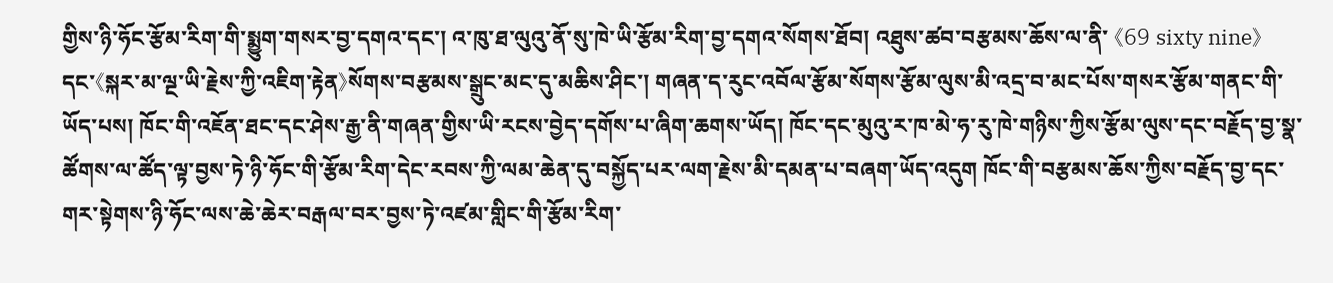གྱིས་ཉི་ཧོང་རྩོམ་རིག་གི་སྨྱུག་གསར་བྱ་དགའ་དང་། འ་ཁུ་ཐ་ལུའུ་ནོ་སུ་ཁེ་ཡི་རྩོམ་རིག་བྱ་དགའ་སོགས་ཐོབ། འཐུས་ཚབ་བརྩམས་ཆོས་ལ་ནི་ 《69 sixty nine》དང་《སྐར་མ་ལྔ་ཡི་རྗེས་ཀྱི་འཇིག་རྟེན》སོགས་བརྩམས་སྒྲུང་མང་དུ་མཆིས་ཤིང་། གཞན་ད་རུང་འབོལ་རྩོམ་སོགས་རྩོམ་ལུས་མི་འདྲ་བ་མང་པོས་གསར་རྩོམ་གནང་གི་ཡོད་པས། ཁོང་གི་འཇོན་ཐང་དང་ཤེས་རྒྱ་ནི་གཞན་གྱིས་ཡི་རངས་བྱེད་དགོས་པ་ཞིག་ཆགས་ཡོད། ཁོང་དང་མུའུ་ར་ཁ་མེ་ཧ་རུ་ཁེ་གཉིས་ཀྱིས་རྩོམ་ལུས་དང་བརྗོད་བྱ་སྣ་ཚོགས་ལ་ཚོད་ལྟ་བྱས་ཏེ་ཉི་ཧོང་གི་རྩོམ་རིག་དེང་རབས་ཀྱི་ལམ་ཆེན་དུ་བསྐྱོད་པར་ལག་རྗེས་མི་དམན་པ་བཞག་ཡོད་འདུག ཁོང་གི་བརྩམས་ཆོས་ཀྱིས་བརྗོད་བྱ་དང་གར་སྟེགས་ཉི་ཧོང་ལས་ཆེ་ཆེར་བརྒལ་བར་བྱས་ཏེ་འཛམ་གླིང་གི་རྩོམ་རིག་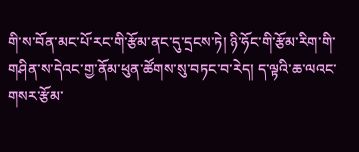གི་ས་བོན་མང་པོ་རང་གི་རྩོམ་ནང་དུ་དྲངས་ཏེ། ཉི་ཧོང་གི་རྩོམ་རིག་གི་གཤིན་ས་དེའང་གྱ་ནོམ་ཕུན་ཚོགས་སུ་བཏང་བ་རེད། ད་ལྟའི་ཆ་ལའང་གསར་རྩོམ་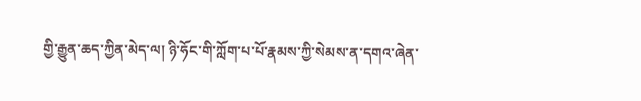གྱི་རྒྱུན་ཆད་ཀྱིན་མེད་ལ། ཉི་ཧོང་གི་ཀློག་པ་པོ་རྣམས་ཀྱི་སེམས་ན་དགའ་ཞེན་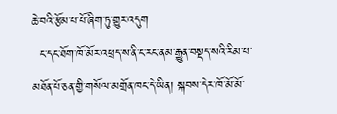ཆེ་བའི་རྩོམ་པ་པོ་ཞིག་ཏུ་གྱུར་འདུག
  ང་དང་ཐོག་ཁོ་མོར་འཕྲད་ས་ནི་ང་རང་ནམ་རྒྱུན་བསྡད་སའི་རིམ་པ་མཐོན་པོ་ཅན་གྱི་གསོལ་མགྲོན་ཁང་དེ་ཡིན། སྐབས་དེར་ཁོ་མོ་མོ་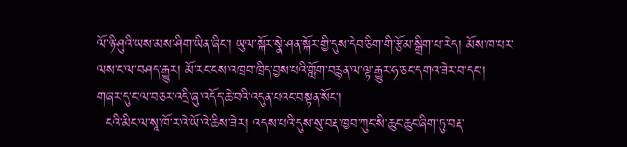ལོ་ཉི་ཤུའི་ཡས་མས་ཤིག་ཡིན་ཞིང་། ཡུལ་སྐོར་སྣེ་ཤན་སྐོར་གྱི་དུས་དེབ་ཅིག་གི་རྩོམ་སྒྲིག་པ་རེད། མོས་ཁ་པར་ལས་ང་ལ་བཤད་རྒྱུར། མོ་རང་ངས་འཁྲབ་ཁྲིད་བྱས་པའི་གློག་བརྙན་ལ་ལྟ་རྒྱུར་ཧ་ཅང་དགའ་ཟེར་བ་དང་། གཞར་དུ་ང་ལ་བཅར་འདྲི་ཞུ་འདོད་ཆེ་བའི་འདུན་པའང་བསྟན་སོང་།
  ངའི་མིང་ལ་སཱ་ཁོ་ར་འེ་ཡོ་འེ་ཆིས་ཟེར། འདས་པའི་དུས་སུ་བརྡ་ཁྱབ་ཀུང་སི་ཆུང་ཆུང་ཞིག་ཏུ་བརྡ་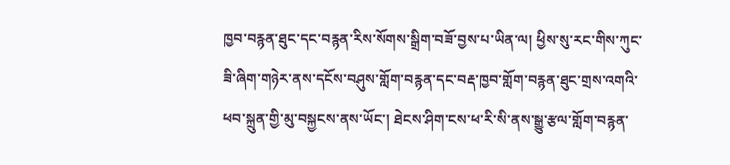ཁྱབ་བརྙན་ཐུང་དང་བརྙན་རིས་སོགས་སྒྲིག་བཟོ་བྱས་པ་ཡིན་ལ། ཕྱིས་སུ་རང་གིས་ཀུང་ཟི་ཞིག་གཉེར་ནས་དངོས་བཤུས་གློག་བརྙན་དང་བརྡ་ཁྱབ་གློག་བརྙན་ཐུང་གྲས་འགའི་ཕབ་སྐྲུན་གྱི་མུ་བསྐྱངས་ནས་ཡོང་། ཐེངས་ཤིག་ངས་ཕ་རི་སི་ནས་སྒྱུ་རྩལ་གློག་བརྙན་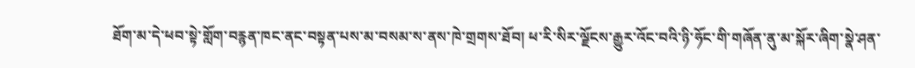ཐོག་མ་དེ་ཕབ་སྟེ་གློག་བརྙན་ཁང་ནང་བསྟན་པས་མ་བསམ་ས་ནས་ཁེ་གྲགས་ཐོབ། ཕ་རི་སིར་ལྗོངས་རྒྱུར་འོང་བའི་ཉི་ཧོང་གི་གཞོན་ནུ་མ་སྐོར་ཞིག་སྣེ་ཤན་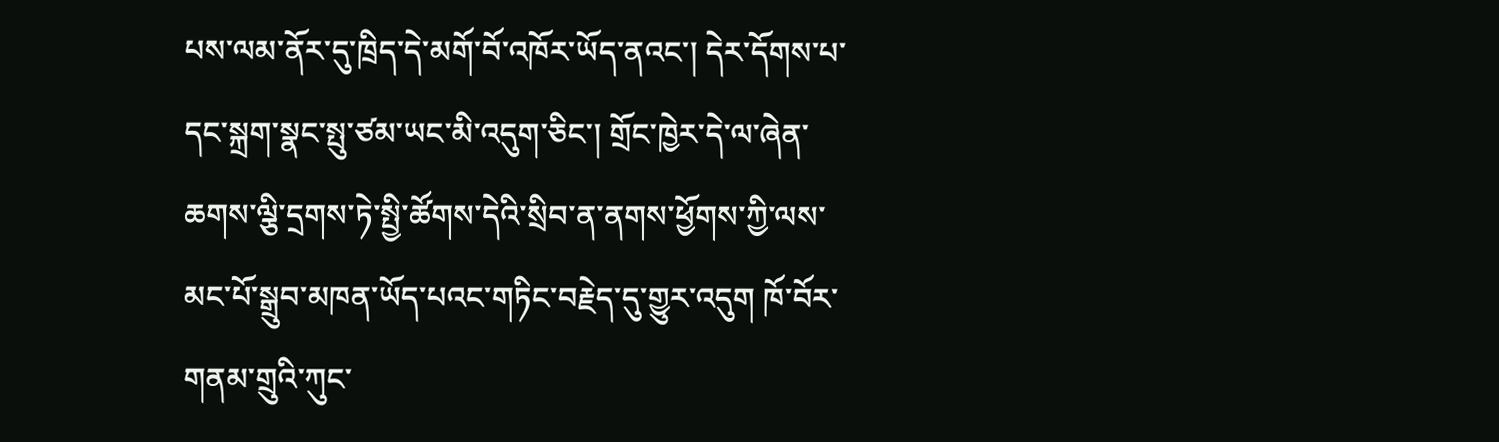པས་ལམ་ནོར་དུ་ཁྲིད་དེ་མགོ་བོ་འཁོར་ཡོད་ནའང་། དེར་དོགས་པ་དང་སྐྲག་སྣང་སྤུ་ཙམ་ཡང་མི་འདུག་ཅིང་། གྲོང་ཁྱེར་དེ་ལ་ཞེན་ཆགས་ལྕི་དྲགས་ཏེ་སྤྱི་ཚོགས་དེའི་སྲིབ་ན་ནགས་ཕྱོགས་ཀྱི་ལས་མང་པོ་སྒྲུབ་མཁན་ཡོད་པའང་གཏིང་བརྗེད་དུ་གྱུར་འདུག ཁོ་བོར་གནམ་གྲུའི་ཀུང་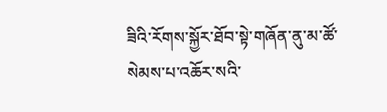ཟིའི་རོགས་སྐྱོར་ཐོབ་སྟེ་གཞོན་ནུ་མ་ཚོ་སེམས་པ་འཆོར་སའི་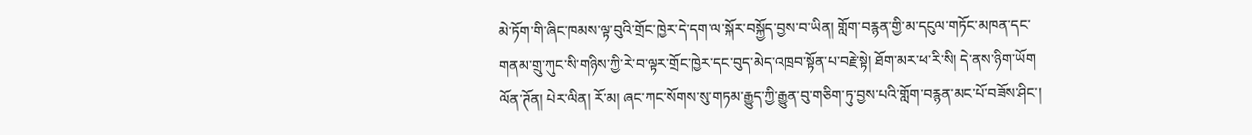མེ་ཏོག་གི་ཞིང་ཁམས་ལྟ་བུའི་གྲོང་ཁྱེར་དེ་དག་ལ་སྐོར་བསྐྱོད་བྱས་བ་ཡིན། གློག་བརྙན་གྱི་མ་དངུལ་གཏོང་མཁན་དང་གནམ་གྲུ་ཀུང་སི་གཉིས་ཀྱི་རེ་བ་ལྟར་གྲོང་ཁྱེར་དང་བུད་མེད་འཁྲབ་སྟོན་པ་བརྗེ་སྟེ། ཐོག་མར་ཕ་རི་སི། དེ་ནས་ཉིག་ཡོག ལོན་ཊོན། པེར་ལིན། རོ་མ། ཞང་ཀང་སོགས་སུ་གཏམ་རྒྱུད་ཀྱི་རྒྱུན་བུ་གཅིག་ཏུ་བྱས་པའི་གློག་བརྙན་མང་པོ་བཟོས་ཤིང་།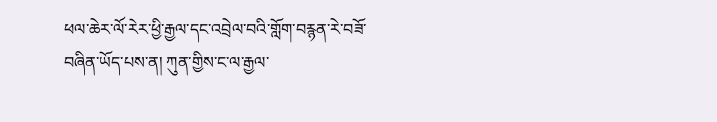ཕལ་ཆེར་ལོ་རེར་ཕྱི་རྒྱལ་དང་འབྲེལ་བའི་གློག་བརྙན་རེ་བཟོ་བཞིན་ཡོད་པས་ན། ཀུན་གྱིས་ང་ལ་རྒྱལ་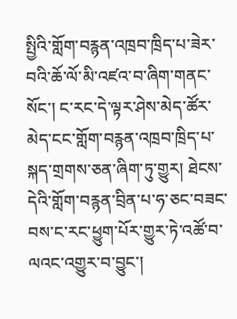སྤྱིའི་གློག་བརྙན་འཁྲབ་ཁྲིད་པ་ཟེར་བའི་ཆོ་ལོ་མི་འཛའ་བ་ཞིག་གནང་སོང་། ང་རང་དེ་ལྟར་ཤེས་མེད་ཚོར་མེད་ངང་གློག་བརྙན་འཁྲབ་ཁྲིད་པ་སྐད་གྲགས་ཅན་ཞིག་ཏུ་གྱུར། ཐེངས་དེའི་གློག་བརྙན་བྲིན་པ་ཧ་ཅང་བཟང་བས་ང་རང་ཕྱུག་པོར་གྱུར་ཏེ་འཚོ་བ་ལའང་འགྱུར་བ་བྱུང་།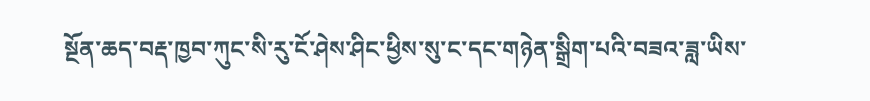སྔོན་ཆད་བརྡ་ཁྱབ་ཀུང་སི་རུ་ངོ་ཤེས་ཤིང་ཕྱིས་སུ་ང་དང་གཉེན་སྒྲིག་པའི་བཟའ་ཟླ་ཡིས་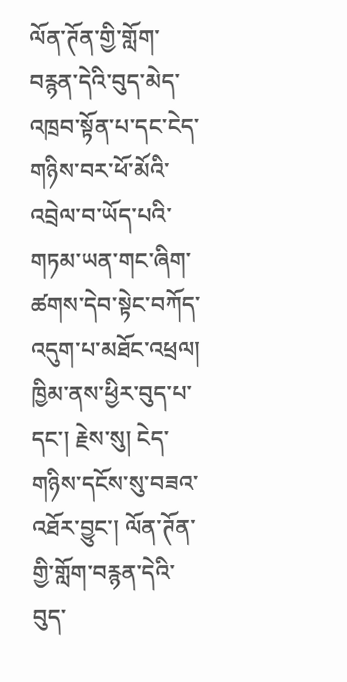ལོན་ཊོན་གྱི་གློག་བརྙན་དེའི་བུད་མེད་འཁྲབ་སྟོན་པ་དང་ངེད་གཉིས་བར་ཕོ་མོའི་འབྲེལ་བ་ཡོད་པའི་གཏམ་ཡན་གང་ཞིག་ཚགས་དེབ་སྟེང་བཀོད་འདུག་པ་མཐོང་འཕྲལ། ཁྱིམ་ནས་ཕྱིར་བུད་པ་དང་། རྗེས་སུ། ངེད་གཉིས་དངོས་སུ་བཟའ་འཐོར་བྱུང་། ལོན་ཊོན་གྱི་གློག་བརྙན་དེའི་བུད་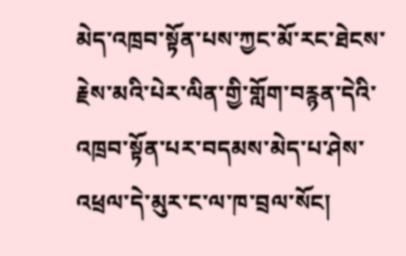མེད་འཁྲབ་སྟོན་པས་ཀྱང་མོ་རང་ཐེངས་རྗེས་མའི་པེར་ལིན་གྱི་གློག་བརྙན་དེའི་འཁྲབ་སྟོན་པར་བདམས་མེད་པ་ཤེས་འཕྲལ་དེ་མུར་ང་ལ་ཁ་བྲལ་སོང།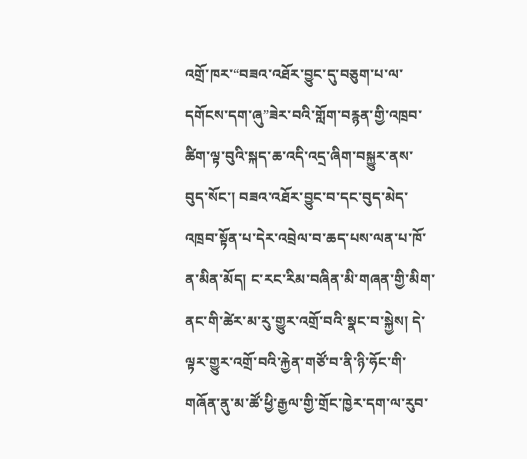འགྲོ་ཁར་“བཟའ་འཐོར་བྱུང་དུ་བཅུག་པ་ལ་དགོངས་དག་ཞུ”ཟེར་བའི་གློག་བརྙན་གྱི་འཁྲབ་ཚིག་ལྟ་བུའི་སྐད་ཆ་འདི་འདྲ་ཞིག་བསྐྱུར་ནས་བུད་སོང་། བཟའ་འཐོར་བྱུང་བ་དང་བུད་མེད་འཁྲབ་སྟོན་པ་དེར་འབྲེལ་བ་ཆད་པས་ལན་པ་ཁོ་ན་མིན་མོད། ང་རང་རིམ་བཞིན་མི་གཞན་གྱི་མིག་ནང་གི་ཚེར་མ་རུ་གྱུར་འགྲོ་བའི་སྣང་བ་སྐྱེས། དེ་ལྟར་གྱུར་འགྲོ་བའི་རྐྱེན་གཙོ་བ་ནི་ཉི་ཧོང་གི་གཞོན་ནུ་མ་ཚོ་ཕྱི་རྒྱལ་གྱི་གྲོང་ཁྱེར་དག་ལ་རུབ་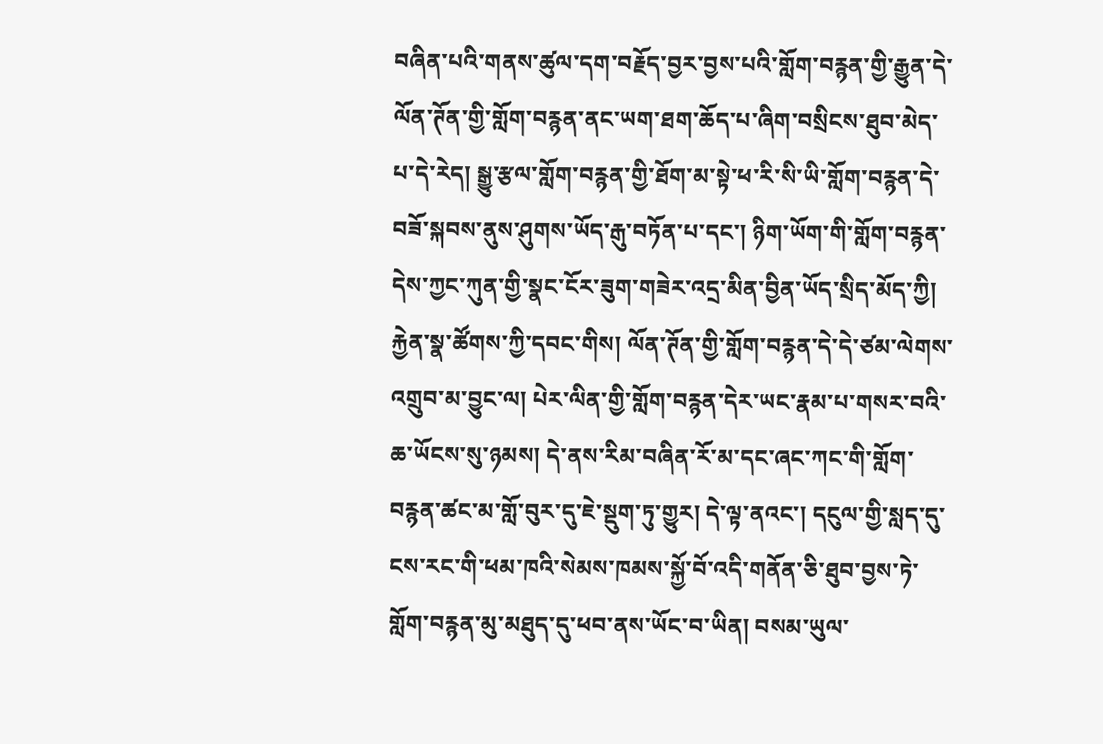བཞིན་པའི་གནས་ཚུལ་དག་བརྗོད་བྱར་བྱས་པའི་གློག་བརྙན་གྱི་རྒྱུན་དེ་ལོན་ཊོན་གྱི་གློག་བརྙན་ནང་ཡག་ཐག་ཆོད་པ་ཞིག་བསྲིངས་ཐུབ་མེད་པ་དེ་རེད། སྒྱུ་རྩལ་གློག་བརྙན་གྱི་ཐོག་མ་སྟེ་ཕ་རི་སི་ཡི་གློག་བརྙན་དེ་བཟོ་སྐབས་ནུས་ཤུགས་ཡོད་རྒུ་བཏོན་པ་དང་། ཉིག་ཡོག་གི་གློག་བརྙན་དེས་ཀྱང་ཀུན་གྱི་སྣང་ངོར་ཟུག་གཟེར་འདྲ་མིན་བྱིན་ཡོད་སྲིད་མོད་ཀྱི། རྐྱེན་སྣ་ཚོགས་ཀྱི་དབང་གིས། ལོན་ཊོན་གྱི་གློག་བརྙན་དེ་དེ་ཙམ་ལེགས་འགྲུབ་མ་བྱུང་ལ། པེར་ལིན་གྱི་གློག་བརྙན་དེར་ཡང་རྣམ་པ་གསར་བའི་ཆ་ཡོངས་སུ་ཉམས། དེ་ནས་རིམ་བཞིན་རོ་མ་དང་ཞང་ཀང་གི་གློག་བརྙན་ཚང་མ་གློ་བུར་དུ་ཇེ་སྡུག་ཏུ་གྱུར། དེ་ལྟ་ནའང་། དངུལ་གྱི་སླད་དུ་ངས་རང་གི་ཕམ་ཁའི་སེམས་ཁམས་སྐྱོ་བོ་འདི་གནོན་ཅི་ཐུབ་བྱས་ཏེ་གློག་བརྙན་མུ་མཐུད་དུ་ཕབ་ནས་ཡོང་བ་ཡིན། བསམ་ཡུལ་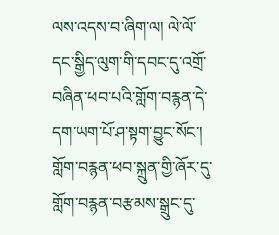ལས་འདས་བ་ཞིག་ལ། ལེ་ལོ་དང་སྒྱིད་ལུག་གི་དབང་དུ་འགྲོ་བཞིན་ཕབ་པའི་གློག་བརྙན་དེ་དག་ཡག་པོ་ཤ་སྟག་བྱུང་སོང་། གློག་བརྙན་ཕབ་སྐྲུན་གྱི་ཞོར་དུ་གློག་བརྙན་བརྩམས་སྒྲུང་དུ་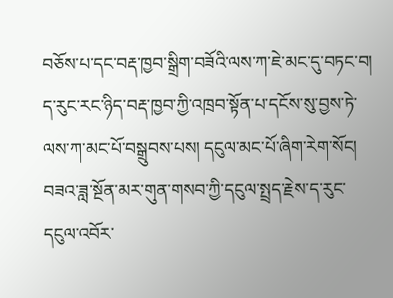བཅོས་པ་དང་བརྡ་ཁྱབ་སྒྲིག་བཟོའི་ལས་ཀ་ཇེ་མང་དུ་བཏང་བ། ད་རུང་རང་ཉིད་བརྡ་ཁྱབ་ཀྱི་འཁྲབ་སྟོན་པ་དངོས་སུ་བྱས་ཏེ་ལས་ཀ་མང་པོ་བསྒྲུབས་པས། དངུལ་མང་པོ་ཞིག་རེག་སོང། བཟའ་ཟླ་སྔོན་མར་གུན་གསབ་ཀྱི་དངུལ་སྤྲད་རྗེས་ད་རུང་དངུལ་འབོར་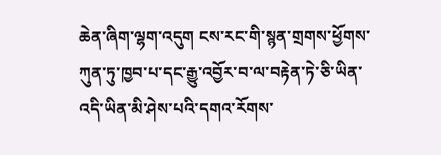ཆེན་ཞིག་ལྷག་འདུག ངས་རང་གི་སྙན་གྲགས་ཕྱོགས་ཀུན་ཏུ་ཁྱབ་པ་དང་རྒྱུ་འབྱོར་བ་ལ་བརྟེན་ཏེ་ཅི་ཡིན་འདི་ཡིན་མི་ཤེས་པའི་དགའ་རོགས་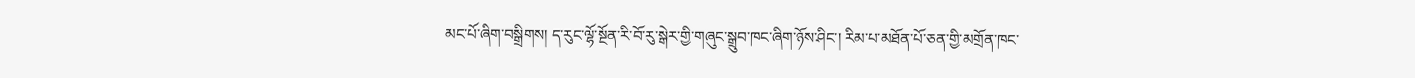མང་པོ་ཞིག་བསྒྲིགས། ད་རུང་ལྷོ་སྔོན་རི་བོ་རུ་སྒེར་གྱི་གཞུང་སྒྲུབ་ཁང་ཞིག་ཉོས་ཤིང་། རིམ་པ་མཐོན་པོ་ཅན་གྱི་མགྲོན་ཁང་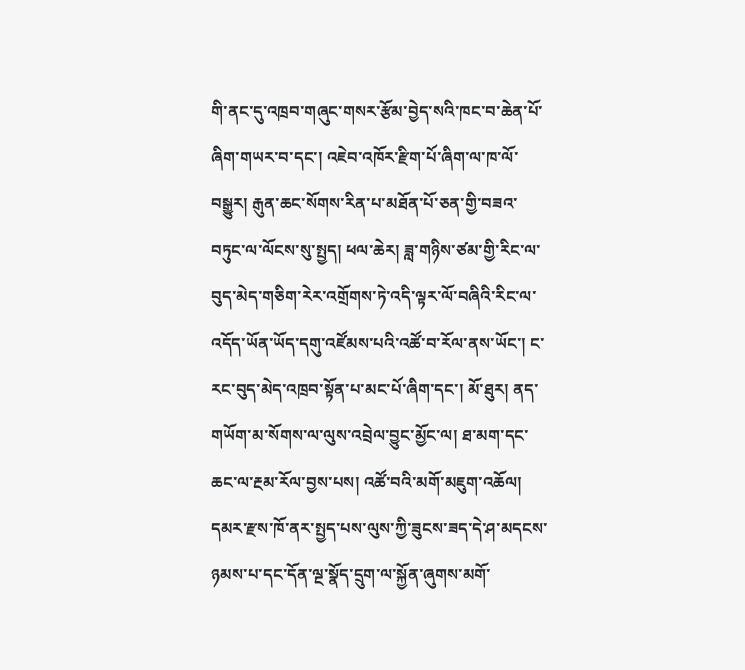གི་ནང་དུ་འཁྲབ་གཞུང་གསར་རྩོམ་བྱེད་སའི་ཁང་བ་ཆེན་པོ་ཞིག་གཡར་བ་དང་། འཇེབ་འཁོར་རྫིག་པོ་ཞིག་ལ་ཁ་ལོ་བསྒྱུར། རྒུན་ཆང་སོགས་རིན་པ་མཐོན་པོ་ཅན་གྱི་བཟའ་བཏུང་ལ་ལོངས་སུ་སྤྱད། ཕལ་ཆེར། ཟླ་གཉིས་ཙམ་གྱི་རིང་ལ་བུད་མེད་གཅིག་རེར་འགྲོགས་ཏེ་འདི་ལྟར་ལོ་བཞིའི་རིང་ལ་འདོད་ཡོན་ཡོད་དགུ་འཛོམས་པའི་འཚོ་བ་རོལ་ནས་ཡོང་། ང་རང་བུད་མེད་འཁྲབ་སྟོན་པ་མང་པོ་ཞིག་དང་། མོ་ཐུར། ནད་གཡོག་མ་སོགས་ལ་ལུས་འབྲེལ་བྱུང་མྱོང་ལ། ཐ་མག་དང་ཆང་ལ་རྔམ་རོལ་བྱས་པས། འཚོ་བའི་མགོ་མཇུག་འཆོལ། དམར་རྫས་ཁོ་ནར་སྤྱད་པས་ལུས་ཀྱི་ཟུངས་ཟད་དེ་ཤ་མདངས་ཉམས་པ་དང་དོན་ལྔ་སྣོད་དྲུག་ལ་སྐྱོན་ཞུགས་མགོ་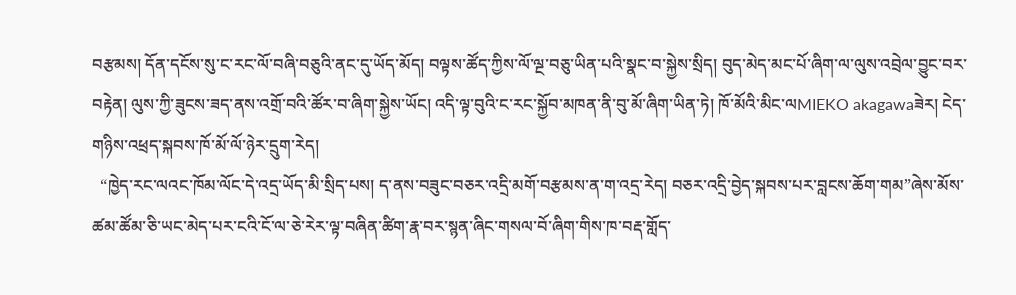བརྩམས། དོན་དངོས་སུ་ང་རང་ལོ་བཞི་བཅུའི་ནང་དུ་ཡོད་མོད། བལྟས་ཚོད་ཀྱིས་ལོ་ལྔ་བཅུ་ཡིན་པའི་སྣང་བ་སྐྱེས་སྲིད། བུད་མེད་མང་པོ་ཞིག་ལ་ལུས་འབྲེལ་བྱུང་བར་བརྟེན། ལུས་ཀྱི་ཟུངས་ཟད་ནས་འགྲོ་བའི་ཚོར་བ་ཞིག་སྐྱེས་ཡོང། འདི་ལྟ་བུའི་ང་རང་སྐྱོབ་མཁན་ནི་བུ་མོ་ཞིག་ཡིན་ཏེ། ཁོ་མོའི་མིང་ལMIEKO akagawaཟེར། ངེད་གཉིས་འཕྲད་སྐབས་ཁོ་མོ་ལོ་ཉེར་དྲུག་རེད།
  “ཁྱེད་རང་ལའང་ཁོམ་ལོང་དེ་འདྲ་ཡོད་མི་སྲིད་པས། ད་ནས་བཟུང་བཅར་འདྲི་མགོ་བརྩམས་ན་ག་འདྲ་རེད། བཅར་འདྲི་བྱེད་སྐབས་པར་བླངས་ཆོག་གམ”ཞེས་མོས་ཚམ་ཚོམ་ཅི་ཡང་མེད་པར་ངའི་ངོ་ལ་ཅེ་རེར་ལྟ་བཞིན་ཚིག་རྣ་བར་སྙན་ཞིང་གསལ་བོ་ཞིག་གིས་ཁ་བརྡ་གློད་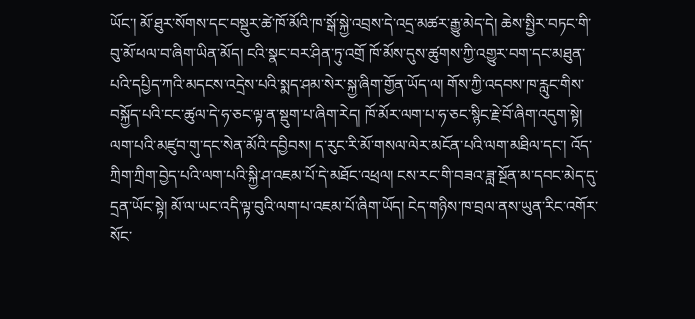ཡོང་། མོ་ཐུར་སོགས་དང་བསྡུར་ཚེ་ཁོ་མོའི་ཁ་སྒོ་སྐྱེ་འབྲས་དེ་འདྲ་མཚར་རྒྱུ་མེད་དེ། ཆེས་སྤྱིར་བཏང་གི་བུ་མོ་ཕལ་བ་ཞིག་ཡིན་མོད། ངའི་སྣང་བར་ཤིན་ཏུ་འགྲོ ཁོ་མོས་དུས་ཚུགས་ཀྱི་འགྱུར་བག་དང་མཐུན་པའི་དཔྱིད་ཀའི་མདངས་འདྲེས་པའི་སྨད་ཤམ་སེར་སྐྱ་ཞིག་གྱོན་ཡོད་ལ། གོས་ཀྱི་འདབས་ཁ་རླུང་གིས་བསྐྱོད་པའི་ངང་ཚུལ་དེ་ཧ་ཅང་ལྟ་ན་སྡུག་པ་ཞིག་རེད། ཁོ་མོར་ལག་པ་ཧ་ཅང་སྙིང་རྗེ་བོ་ཞིག་འདུག་སྟེ། ལག་པའི་མཛུབ་གུ་དང་སེན་མོའི་དབྱིབས། ད་རུང་རི་མོ་གསལ་ལེར་མངོན་པའི་ལག་མཐིལ་དང་། འོད་ཀྲིག་ཀྲིག་བྱེད་པའི་ལག་པའི་སྐྱི་ཤ་འཇམ་པོ་དེ་མཐོང་འཕྲལ། ངས་རང་གི་བཟའ་ཟླ་སྔོན་མ་དབང་མེད་དུ་དྲན་ཡོང་སྟེ། མོ་ལ་ཡང་འདི་ལྟ་བུའི་ལག་པ་འཇམ་པོ་ཞིག་ཡོད། ངེད་གཉིས་ཁ་བྲལ་ནས་ཡུན་རིང་འགོར་སོང་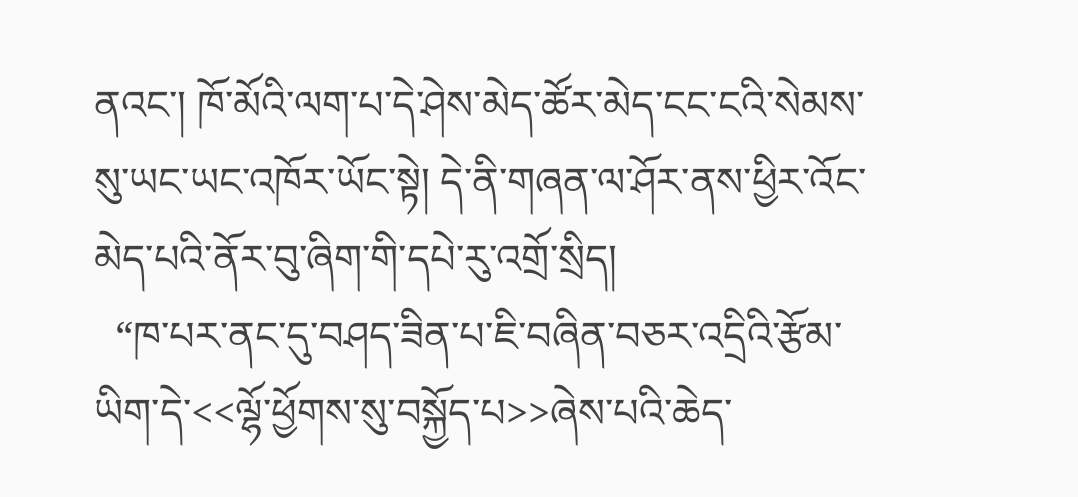ནའང་། ཁོ་མོའི་ལག་པ་དེ་ཤེས་མེད་ཚོར་མེད་ངང་ངའི་སེམས་སུ་ཡང་ཡང་འཁོར་ཡོང་སྟེ། དེ་ནི་གཞན་ལ་ཤོར་ནས་ཕྱིར་འོང་མེད་པའི་ནོར་བུ་ཞིག་གི་དཔེ་རུ་འགྲོ་སྲིད།
  “ཁ་པར་ནང་དུ་བཤད་ཟིན་པ་ཇི་བཞིན་བཅར་འདྲིའི་རྩོམ་ཡིག་དེ་<<ལྷོ་ཕྱོགས་སུ་བསྐྱོད་པ>>ཞེས་པའི་ཆེད་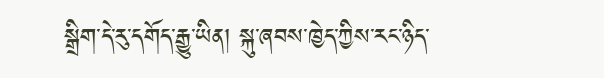སྒྲིག་དེ་རུ་དགོད་རྒྱུ་ཡིན། སྐུ་ཞབས་ཁྱེད་ཀྱིས་རང་ཉིད་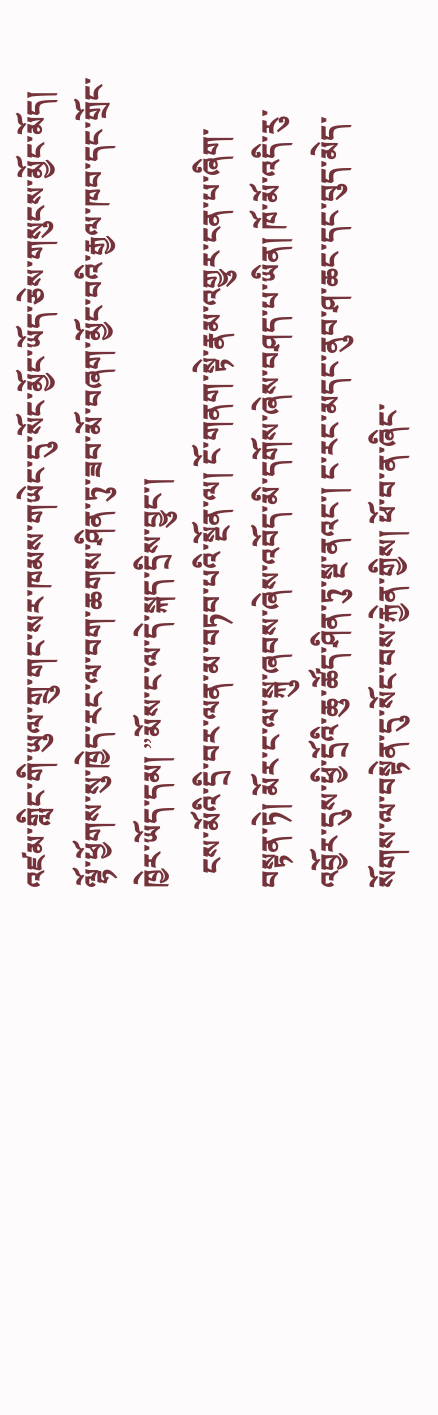འཛམ་གླིང་གི་ཡུལ་གྲུ་གང་སར་ཁམས་གཡེང་དུ་སོང་མྱོང་ཡོད་ཅེས་གསུངས་མྱོང་མོད། ལྷོ་ཕྱོགས་སུ་ཁྱེད་རང་ལ་བག་ཆགས་ཤིན་ཏུ་ཟབ་མོ་བཞག་མྱོང་བའི་རྒྱལ་ཁབ་དང་གྲོང་ཁྱེར་ཡོད་དམ། ”མོས་ང་ལ་དེ་སྐད་དྲིས་བྱུང་།
  ངས་མོའི་དྲི་བར་ལན་མ་བཏབ་པའི་སྔོན་ལ། ངོ་གནག་སྟེ་རྣམ་འགྱུར་ངན་པ་ཞིག་བསྟན་ཏེ། མོར་ང་ལ་སྐུ་ཞབས་ཞེས་འབོད་མི་དགོས་ཞེས་བཤད་པ་ཡིན། ཁོ་མོ་འདི་རུ་འབྱོར་དུས་ཕྱི་དྲོའི་ཆུ་ཚོད་ཤིན་ཏུ་སྔ་ནའང་། ང་རང་མདང་ནུབ་ཤ་ཆང་དང་བུད་མེད་སོགས་ལ་བསྟེན་དུ་སོང་བས་རྐྱེན་གྱིས། ཕོ་བ་ན་ཞིང་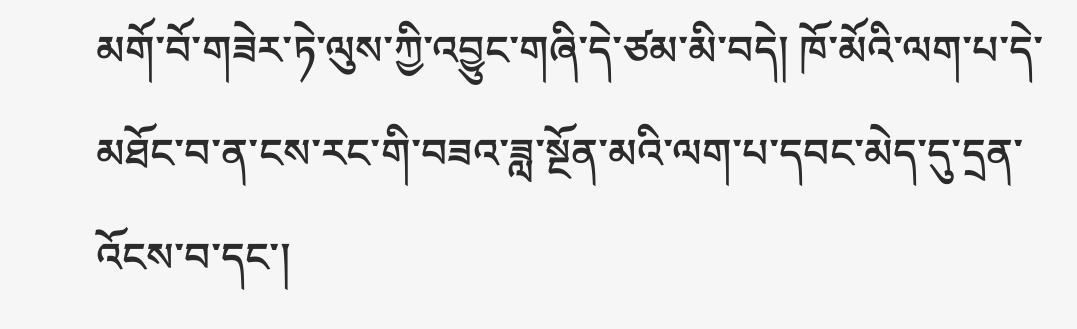མགོ་བོ་གཟེར་ཏེ་ལུས་ཀྱི་འབྱུང་གཞི་དེ་ཙམ་མི་བདེ། ཁོ་མོའི་ལག་པ་དེ་མཐོང་བ་ན་ངས་རང་གི་བཟའ་ཟླ་སྔོན་མའི་ལག་པ་དབང་མེད་དུ་དྲན་འོངས་བ་དང་།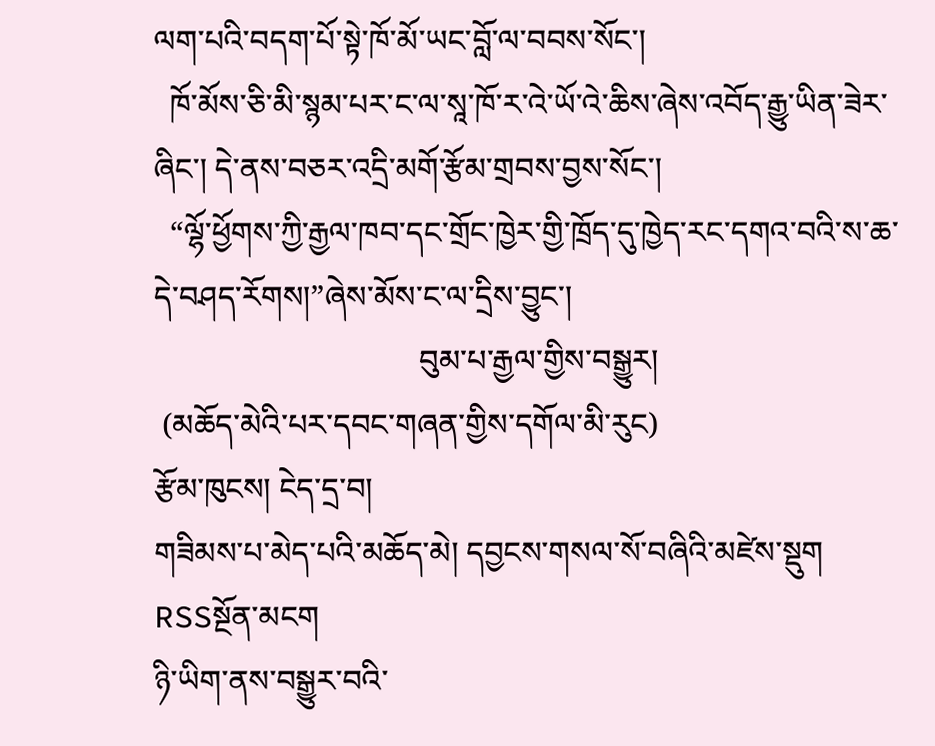ལག་པའི་བདག་པོ་སྟེ་ཁོ་མོ་ཡང་བློ་ལ་བབས་སོང་།
  ཁོ་མོས་ཅི་མི་སྙམ་པར་ང་ལ་སཱ་ཁོ་ར་འེ་ཡོ་འེ་ཆིས་ཞེས་འབོད་རྒྱུ་ཡིན་ཟེར་ཞིང་། དེ་ནས་བཅར་འདྲི་མགོ་རྩོམ་གྲབས་བྱས་སོང་།
  “ལྷོ་ཕྱོགས་ཀྱི་རྒྱལ་ཁབ་དང་གྲོང་ཁྱེར་གྱི་ཁྲོད་དུ་ཁྱེད་རང་དགའ་བའི་ས་ཆ་དེ་བཤད་རོགས།”ཞེས་མོས་ང་ལ་དྲིས་བྱུང་།
                                  བུམ་པ་རྒྱལ་གྱིས་བསྒྱུར།
 (མཆོད་མེའི་པར་དབང་གཞན་གྱིས་དགོལ་མི་རུང)
རྩོམ་ཁུངས། ངེད་དྲ་བ།
གཟིམས་པ་མེད་པའི་མཆོད་མེ། དབྱངས་གསལ་སོ་བཞིའི་མཛེས་སྡུག  RSSསྔོན་མངག
ཉི་ཡིག་ནས་བསྒྱུར་བའི་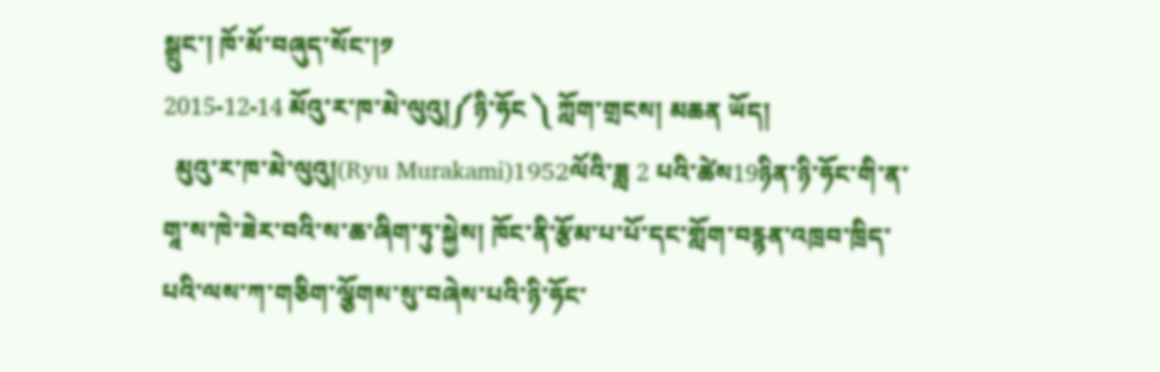སྒྲུང་། ཁོ་མོ་བཞུད་སོང་།༡
2015-12-14 མོའུ་ར་ཁ་མེ་ལུའུ།༼ཉི་ཧོང ༽ ཀློག་གྲངས། མཆན ཡོད།
  མུའུ་ར་ཁ་མེ་ལུའུ།(Ryu Murakami)1952ལོའི་ཟླ 2 པའི་ཚེས19ཉིན་ཉི་ཧོང་གི་ན་གཱ་ས་ཁེ་ཟེར་བའི་ས་ཆ་ཞིག་ཏུ་སྐྱེས། ཁོང་ནི་རྩོམ་པ་པོ་དང་གློག་བརྙན་འཁྲབ་ཁྲིད་པའི་ལས་ཀ་གཅིག་ལྕོགས་སུ་བཞེས་པའི་ཉི་ཧོང་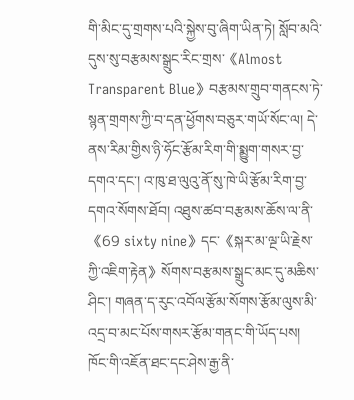གི་མིང་དུ་གྲགས་པའི་སྐྱེས་བུ་ཞིག་ཡིན་ཏེ། སློབ་མའི་དུས་སུ་བརྩམས་སྒྲུང་རིང་གྲས་《Almost Transparent Blue》བརྩམས་གྲུབ་གནངས་ཏེ་སྙན་གྲགས་ཀྱི་བ་དན་ཕྱོགས་བཅུར་གཡོ་སོང་ལ། དེ་ནས་རིམ་གྱིས་ཉི་ཧོང་རྩོམ་རིག་གི་སྨྱུག་གསར་བྱ་དགའ་དང་། འ་ཁུ་ཐ་ལུའུ་ནོ་སུ་ཁེ་ཡི་རྩོམ་རིག་བྱ་དགའ་སོགས་ཐོབ། འཐུས་ཚབ་བརྩམས་ཆོས་ལ་ནི་ 《69 sixty nine》དང་《སྐར་མ་ལྔ་ཡི་རྗེས་ཀྱི་འཇིག་རྟེན》སོགས་བརྩམས་སྒྲུང་མང་དུ་མཆིས་ཤིང་། གཞན་ད་རུང་འབོལ་རྩོམ་སོགས་རྩོམ་ལུས་མི་འདྲ་བ་མང་པོས་གསར་རྩོམ་གནང་གི་ཡོད་པས། ཁོང་གི་འཇོན་ཐང་དང་ཤེས་རྒྱ་ནི་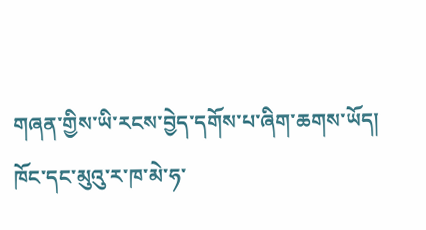གཞན་གྱིས་ཡི་རངས་བྱེད་དགོས་པ་ཞིག་ཆགས་ཡོད། ཁོང་དང་མུའུ་ར་ཁ་མེ་ཧ་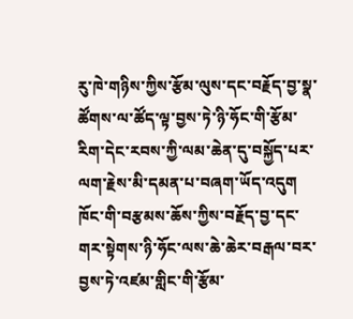རུ་ཁེ་གཉིས་ཀྱིས་རྩོམ་ལུས་དང་བརྗོད་བྱ་སྣ་ཚོགས་ལ་ཚོད་ལྟ་བྱས་ཏེ་ཉི་ཧོང་གི་རྩོམ་རིག་དེང་རབས་ཀྱི་ལམ་ཆེན་དུ་བསྐྱོད་པར་ལག་རྗེས་མི་དམན་པ་བཞག་ཡོད་འདུག ཁོང་གི་བརྩམས་ཆོས་ཀྱིས་བརྗོད་བྱ་དང་གར་སྟེགས་ཉི་ཧོང་ལས་ཆེ་ཆེར་བརྒལ་བར་བྱས་ཏེ་འཛམ་གླིང་གི་རྩོམ་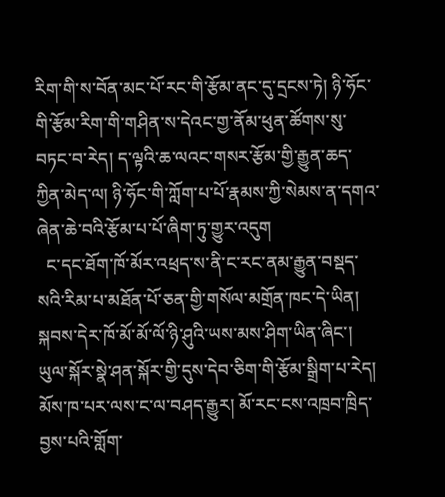རིག་གི་ས་བོན་མང་པོ་རང་གི་རྩོམ་ནང་དུ་དྲངས་ཏེ། ཉི་ཧོང་གི་རྩོམ་རིག་གི་གཤིན་ས་དེའང་གྱ་ནོམ་ཕུན་ཚོགས་སུ་བཏང་བ་རེད། ད་ལྟའི་ཆ་ལའང་གསར་རྩོམ་གྱི་རྒྱུན་ཆད་ཀྱིན་མེད་ལ། ཉི་ཧོང་གི་ཀློག་པ་པོ་རྣམས་ཀྱི་སེམས་ན་དགའ་ཞེན་ཆེ་བའི་རྩོམ་པ་པོ་ཞིག་ཏུ་གྱུར་འདུག
  ང་དང་ཐོག་ཁོ་མོར་འཕྲད་ས་ནི་ང་རང་ནམ་རྒྱུན་བསྡད་སའི་རིམ་པ་མཐོན་པོ་ཅན་གྱི་གསོལ་མགྲོན་ཁང་དེ་ཡིན། སྐབས་དེར་ཁོ་མོ་མོ་ལོ་ཉི་ཤུའི་ཡས་མས་ཤིག་ཡིན་ཞིང་། ཡུལ་སྐོར་སྣེ་ཤན་སྐོར་གྱི་དུས་དེབ་ཅིག་གི་རྩོམ་སྒྲིག་པ་རེད། མོས་ཁ་པར་ལས་ང་ལ་བཤད་རྒྱུར། མོ་རང་ངས་འཁྲབ་ཁྲིད་བྱས་པའི་གློག་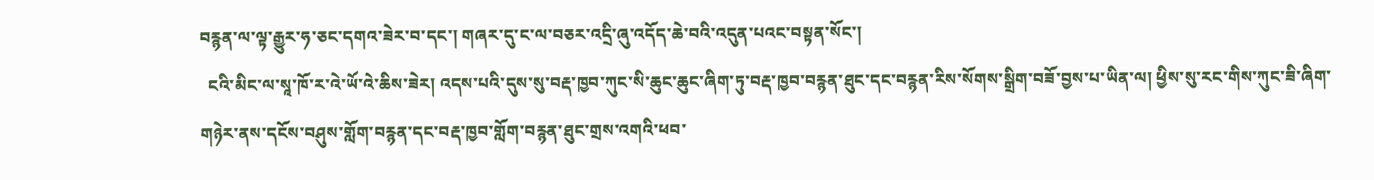བརྙན་ལ་ལྟ་རྒྱུར་ཧ་ཅང་དགའ་ཟེར་བ་དང་། གཞར་དུ་ང་ལ་བཅར་འདྲི་ཞུ་འདོད་ཆེ་བའི་འདུན་པའང་བསྟན་སོང་།
  ངའི་མིང་ལ་སཱ་ཁོ་ར་འེ་ཡོ་འེ་ཆིས་ཟེར། འདས་པའི་དུས་སུ་བརྡ་ཁྱབ་ཀུང་སི་ཆུང་ཆུང་ཞིག་ཏུ་བརྡ་ཁྱབ་བརྙན་ཐུང་དང་བརྙན་རིས་སོགས་སྒྲིག་བཟོ་བྱས་པ་ཡིན་ལ། ཕྱིས་སུ་རང་གིས་ཀུང་ཟི་ཞིག་གཉེར་ནས་དངོས་བཤུས་གློག་བརྙན་དང་བརྡ་ཁྱབ་གློག་བརྙན་ཐུང་གྲས་འགའི་ཕབ་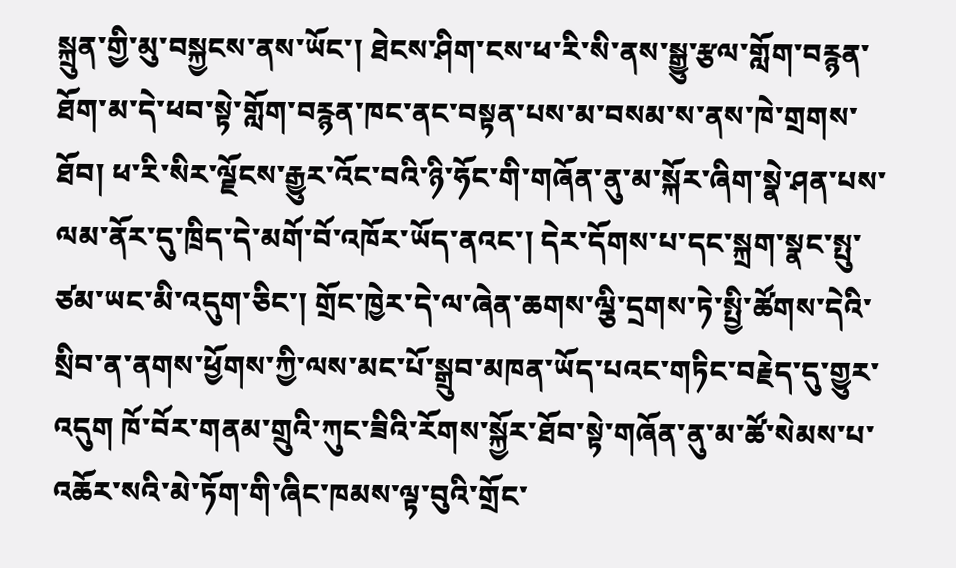སྐྲུན་གྱི་མུ་བསྐྱངས་ནས་ཡོང་། ཐེངས་ཤིག་ངས་ཕ་རི་སི་ནས་སྒྱུ་རྩལ་གློག་བརྙན་ཐོག་མ་དེ་ཕབ་སྟེ་གློག་བརྙན་ཁང་ནང་བསྟན་པས་མ་བསམ་ས་ནས་ཁེ་གྲགས་ཐོབ། ཕ་རི་སིར་ལྗོངས་རྒྱུར་འོང་བའི་ཉི་ཧོང་གི་གཞོན་ནུ་མ་སྐོར་ཞིག་སྣེ་ཤན་པས་ལམ་ནོར་དུ་ཁྲིད་དེ་མགོ་བོ་འཁོར་ཡོད་ནའང་། དེར་དོགས་པ་དང་སྐྲག་སྣང་སྤུ་ཙམ་ཡང་མི་འདུག་ཅིང་། གྲོང་ཁྱེར་དེ་ལ་ཞེན་ཆགས་ལྕི་དྲགས་ཏེ་སྤྱི་ཚོགས་དེའི་སྲིབ་ན་ནགས་ཕྱོགས་ཀྱི་ལས་མང་པོ་སྒྲུབ་མཁན་ཡོད་པའང་གཏིང་བརྗེད་དུ་གྱུར་འདུག ཁོ་བོར་གནམ་གྲུའི་ཀུང་ཟིའི་རོགས་སྐྱོར་ཐོབ་སྟེ་གཞོན་ནུ་མ་ཚོ་སེམས་པ་འཆོར་སའི་མེ་ཏོག་གི་ཞིང་ཁམས་ལྟ་བུའི་གྲོང་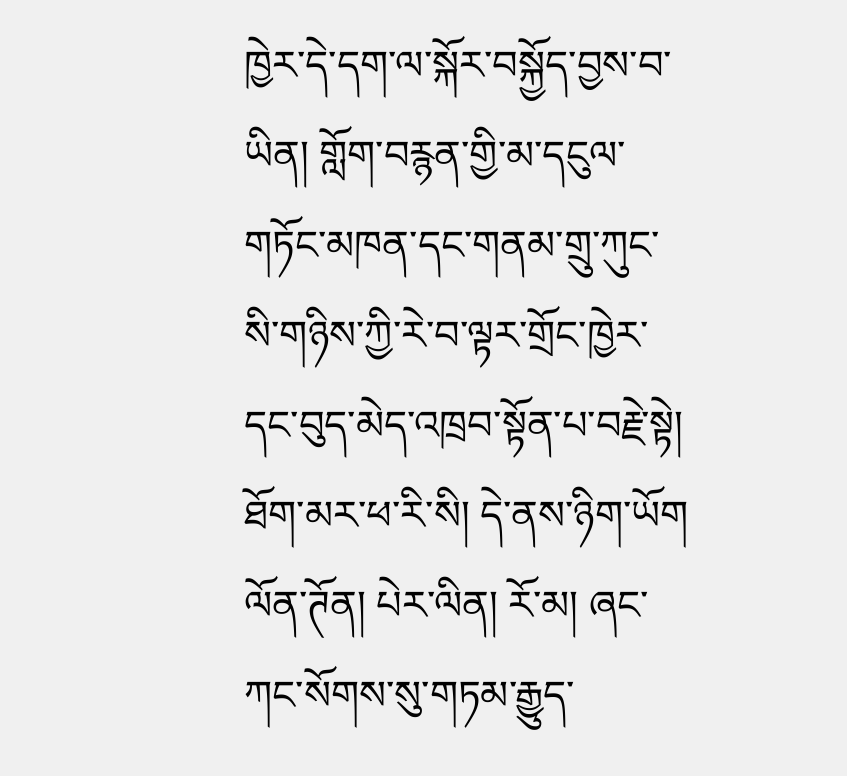ཁྱེར་དེ་དག་ལ་སྐོར་བསྐྱོད་བྱས་བ་ཡིན། གློག་བརྙན་གྱི་མ་དངུལ་གཏོང་མཁན་དང་གནམ་གྲུ་ཀུང་སི་གཉིས་ཀྱི་རེ་བ་ལྟར་གྲོང་ཁྱེར་དང་བུད་མེད་འཁྲབ་སྟོན་པ་བརྗེ་སྟེ། ཐོག་མར་ཕ་རི་སི། དེ་ནས་ཉིག་ཡོག ལོན་ཊོན། པེར་ལིན། རོ་མ། ཞང་ཀང་སོགས་སུ་གཏམ་རྒྱུད་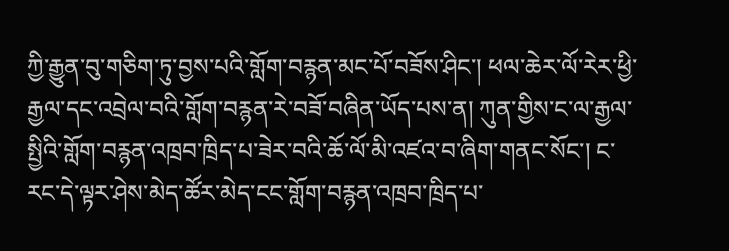ཀྱི་རྒྱུན་བུ་གཅིག་ཏུ་བྱས་པའི་གློག་བརྙན་མང་པོ་བཟོས་ཤིང་། ཕལ་ཆེར་ལོ་རེར་ཕྱི་རྒྱལ་དང་འབྲེལ་བའི་གློག་བརྙན་རེ་བཟོ་བཞིན་ཡོད་པས་ན། ཀུན་གྱིས་ང་ལ་རྒྱལ་སྤྱིའི་གློག་བརྙན་འཁྲབ་ཁྲིད་པ་ཟེར་བའི་ཆོ་ལོ་མི་འཛའ་བ་ཞིག་གནང་སོང་། ང་རང་དེ་ལྟར་ཤེས་མེད་ཚོར་མེད་ངང་གློག་བརྙན་འཁྲབ་ཁྲིད་པ་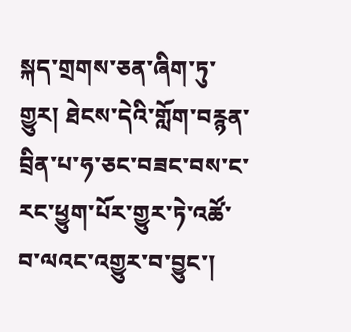སྐད་གྲགས་ཅན་ཞིག་ཏུ་གྱུར། ཐེངས་དེའི་གློག་བརྙན་བྲིན་པ་ཧ་ཅང་བཟང་བས་ང་རང་ཕྱུག་པོར་གྱུར་ཏེ་འཚོ་བ་ལའང་འགྱུར་བ་བྱུང་།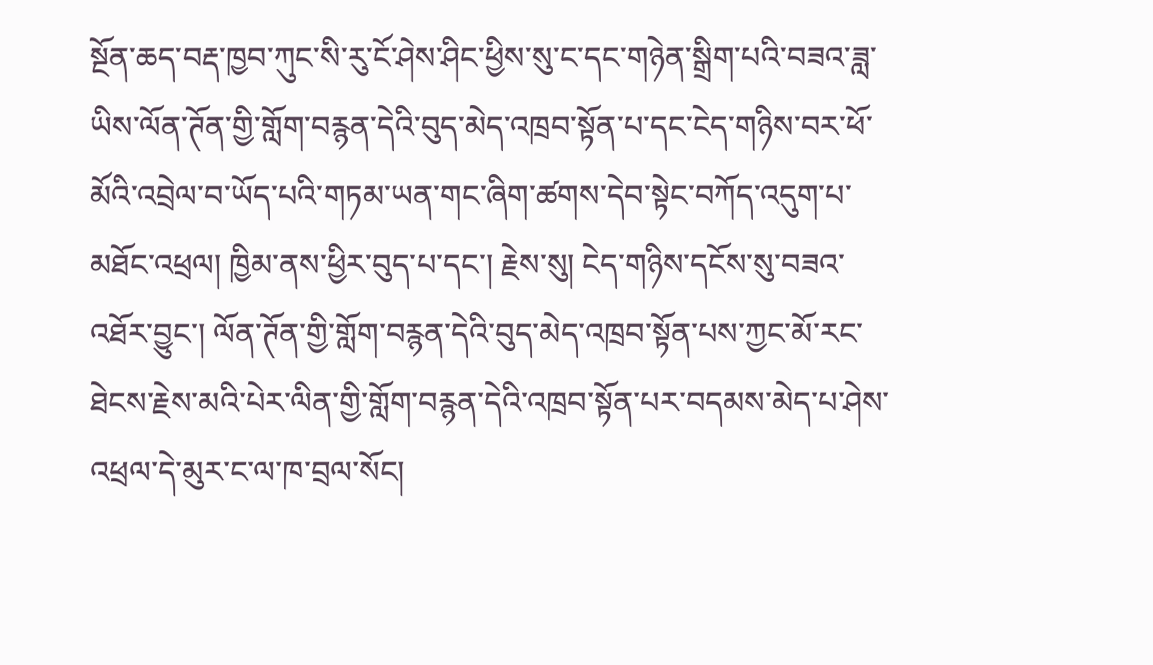སྔོན་ཆད་བརྡ་ཁྱབ་ཀུང་སི་རུ་ངོ་ཤེས་ཤིང་ཕྱིས་སུ་ང་དང་གཉེན་སྒྲིག་པའི་བཟའ་ཟླ་ཡིས་ལོན་ཊོན་གྱི་གློག་བརྙན་དེའི་བུད་མེད་འཁྲབ་སྟོན་པ་དང་ངེད་གཉིས་བར་ཕོ་མོའི་འབྲེལ་བ་ཡོད་པའི་གཏམ་ཡན་གང་ཞིག་ཚགས་དེབ་སྟེང་བཀོད་འདུག་པ་མཐོང་འཕྲལ། ཁྱིམ་ནས་ཕྱིར་བུད་པ་དང་། རྗེས་སུ། ངེད་གཉིས་དངོས་སུ་བཟའ་འཐོར་བྱུང་། ལོན་ཊོན་གྱི་གློག་བརྙན་དེའི་བུད་མེད་འཁྲབ་སྟོན་པས་ཀྱང་མོ་རང་ཐེངས་རྗེས་མའི་པེར་ལིན་གྱི་གློག་བརྙན་དེའི་འཁྲབ་སྟོན་པར་བདམས་མེད་པ་ཤེས་འཕྲལ་དེ་མུར་ང་ལ་ཁ་བྲལ་སོང།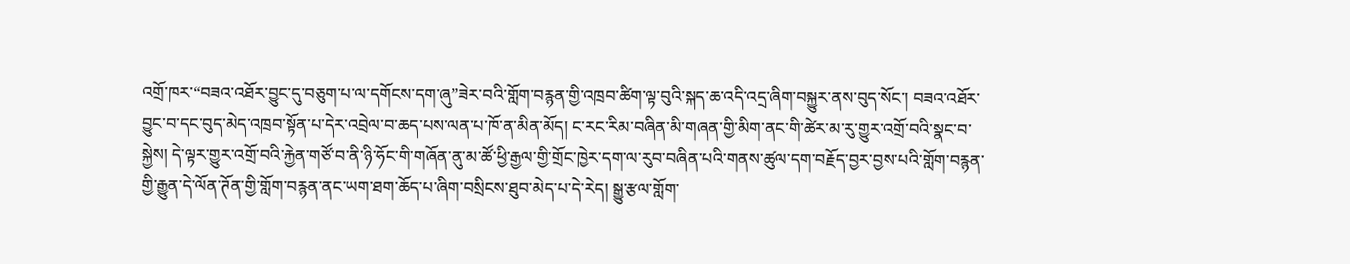འགྲོ་ཁར་“བཟའ་འཐོར་བྱུང་དུ་བཅུག་པ་ལ་དགོངས་དག་ཞུ”ཟེར་བའི་གློག་བརྙན་གྱི་འཁྲབ་ཚིག་ལྟ་བུའི་སྐད་ཆ་འདི་འདྲ་ཞིག་བསྐྱུར་ནས་བུད་སོང་། བཟའ་འཐོར་བྱུང་བ་དང་བུད་མེད་འཁྲབ་སྟོན་པ་དེར་འབྲེལ་བ་ཆད་པས་ལན་པ་ཁོ་ན་མིན་མོད། ང་རང་རིམ་བཞིན་མི་གཞན་གྱི་མིག་ནང་གི་ཚེར་མ་རུ་གྱུར་འགྲོ་བའི་སྣང་བ་སྐྱེས། དེ་ལྟར་གྱུར་འགྲོ་བའི་རྐྱེན་གཙོ་བ་ནི་ཉི་ཧོང་གི་གཞོན་ནུ་མ་ཚོ་ཕྱི་རྒྱལ་གྱི་གྲོང་ཁྱེར་དག་ལ་རུབ་བཞིན་པའི་གནས་ཚུལ་དག་བརྗོད་བྱར་བྱས་པའི་གློག་བརྙན་གྱི་རྒྱུན་དེ་ལོན་ཊོན་གྱི་གློག་བརྙན་ནང་ཡག་ཐག་ཆོད་པ་ཞིག་བསྲིངས་ཐུབ་མེད་པ་དེ་རེད། སྒྱུ་རྩལ་གློག་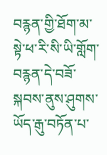བརྙན་གྱི་ཐོག་མ་སྟེ་ཕ་རི་སི་ཡི་གློག་བརྙན་དེ་བཟོ་སྐབས་ནུས་ཤུགས་ཡོད་རྒུ་བཏོན་པ་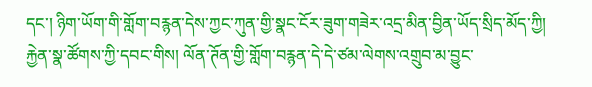དང་། ཉིག་ཡོག་གི་གློག་བརྙན་དེས་ཀྱང་ཀུན་གྱི་སྣང་ངོར་ཟུག་གཟེར་འདྲ་མིན་བྱིན་ཡོད་སྲིད་མོད་ཀྱི། རྐྱེན་སྣ་ཚོགས་ཀྱི་དབང་གིས། ལོན་ཊོན་གྱི་གློག་བརྙན་དེ་དེ་ཙམ་ལེགས་འགྲུབ་མ་བྱུང་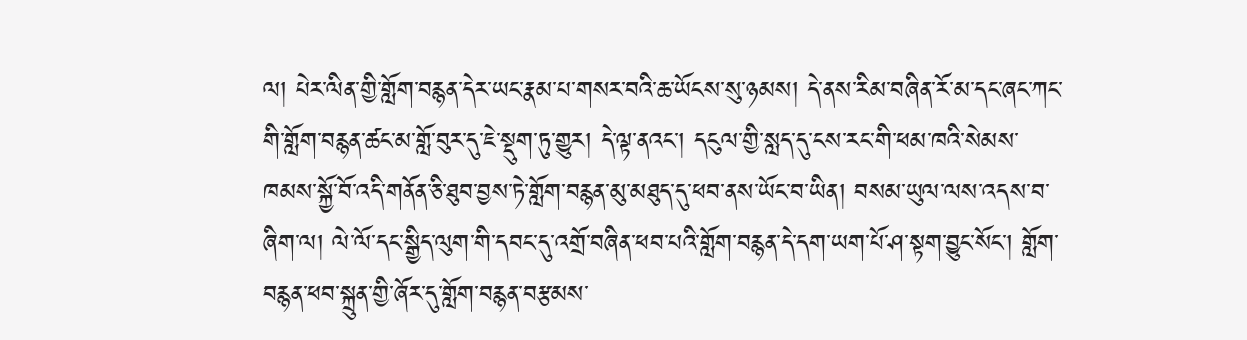ལ། པེར་ལིན་གྱི་གློག་བརྙན་དེར་ཡང་རྣམ་པ་གསར་བའི་ཆ་ཡོངས་སུ་ཉམས། དེ་ནས་རིམ་བཞིན་རོ་མ་དང་ཞང་ཀང་གི་གློག་བརྙན་ཚང་མ་གློ་བུར་དུ་ཇེ་སྡུག་ཏུ་གྱུར། དེ་ལྟ་ནའང་། དངུལ་གྱི་སླད་དུ་ངས་རང་གི་ཕམ་ཁའི་སེམས་ཁམས་སྐྱོ་བོ་འདི་གནོན་ཅི་ཐུབ་བྱས་ཏེ་གློག་བརྙན་མུ་མཐུད་དུ་ཕབ་ནས་ཡོང་བ་ཡིན། བསམ་ཡུལ་ལས་འདས་བ་ཞིག་ལ། ལེ་ལོ་དང་སྒྱིད་ལུག་གི་དབང་དུ་འགྲོ་བཞིན་ཕབ་པའི་གློག་བརྙན་དེ་དག་ཡག་པོ་ཤ་སྟག་བྱུང་སོང་། གློག་བརྙན་ཕབ་སྐྲུན་གྱི་ཞོར་དུ་གློག་བརྙན་བརྩམས་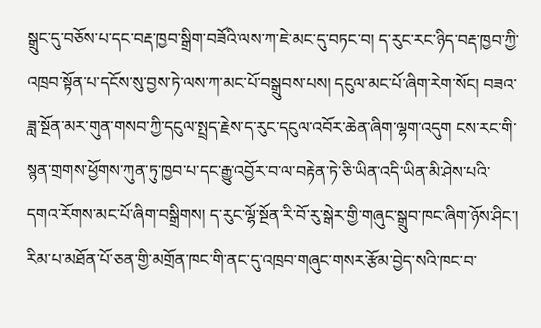སྒྲུང་དུ་བཅོས་པ་དང་བརྡ་ཁྱབ་སྒྲིག་བཟོའི་ལས་ཀ་ཇེ་མང་དུ་བཏང་བ། ད་རུང་རང་ཉིད་བརྡ་ཁྱབ་ཀྱི་འཁྲབ་སྟོན་པ་དངོས་སུ་བྱས་ཏེ་ལས་ཀ་མང་པོ་བསྒྲུབས་པས། དངུལ་མང་པོ་ཞིག་རེག་སོང། བཟའ་ཟླ་སྔོན་མར་གུན་གསབ་ཀྱི་དངུལ་སྤྲད་རྗེས་ད་རུང་དངུལ་འབོར་ཆེན་ཞིག་ལྷག་འདུག ངས་རང་གི་སྙན་གྲགས་ཕྱོགས་ཀུན་ཏུ་ཁྱབ་པ་དང་རྒྱུ་འབྱོར་བ་ལ་བརྟེན་ཏེ་ཅི་ཡིན་འདི་ཡིན་མི་ཤེས་པའི་དགའ་རོགས་མང་པོ་ཞིག་བསྒྲིགས། ད་རུང་ལྷོ་སྔོན་རི་བོ་རུ་སྒེར་གྱི་གཞུང་སྒྲུབ་ཁང་ཞིག་ཉོས་ཤིང་། རིམ་པ་མཐོན་པོ་ཅན་གྱི་མགྲོན་ཁང་གི་ནང་དུ་འཁྲབ་གཞུང་གསར་རྩོམ་བྱེད་སའི་ཁང་བ་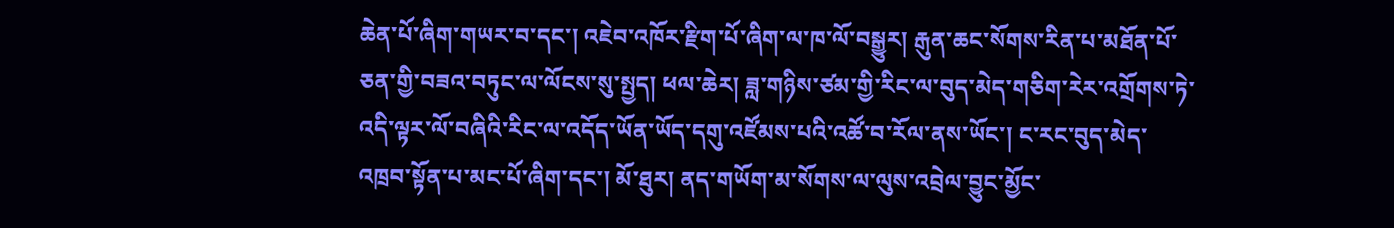ཆེན་པོ་ཞིག་གཡར་བ་དང་། འཇེབ་འཁོར་རྫིག་པོ་ཞིག་ལ་ཁ་ལོ་བསྒྱུར། རྒུན་ཆང་སོགས་རིན་པ་མཐོན་པོ་ཅན་གྱི་བཟའ་བཏུང་ལ་ལོངས་སུ་སྤྱད། ཕལ་ཆེར། ཟླ་གཉིས་ཙམ་གྱི་རིང་ལ་བུད་མེད་གཅིག་རེར་འགྲོགས་ཏེ་འདི་ལྟར་ལོ་བཞིའི་རིང་ལ་འདོད་ཡོན་ཡོད་དགུ་འཛོམས་པའི་འཚོ་བ་རོལ་ནས་ཡོང་། ང་རང་བུད་མེད་འཁྲབ་སྟོན་པ་མང་པོ་ཞིག་དང་། མོ་ཐུར། ནད་གཡོག་མ་སོགས་ལ་ལུས་འབྲེལ་བྱུང་མྱོང་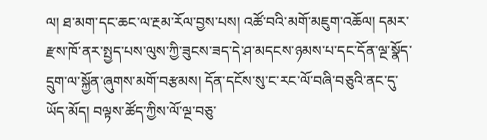ལ། ཐ་མག་དང་ཆང་ལ་རྔམ་རོལ་བྱས་པས། འཚོ་བའི་མགོ་མཇུག་འཆོལ། དམར་རྫས་ཁོ་ནར་སྤྱད་པས་ལུས་ཀྱི་ཟུངས་ཟད་དེ་ཤ་མདངས་ཉམས་པ་དང་དོན་ལྔ་སྣོད་དྲུག་ལ་སྐྱོན་ཞུགས་མགོ་བརྩམས། དོན་དངོས་སུ་ང་རང་ལོ་བཞི་བཅུའི་ནང་དུ་ཡོད་མོད། བལྟས་ཚོད་ཀྱིས་ལོ་ལྔ་བཅུ་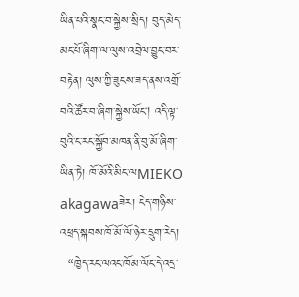ཡིན་པའི་སྣང་བ་སྐྱེས་སྲིད། བུད་མེད་མང་པོ་ཞིག་ལ་ལུས་འབྲེལ་བྱུང་བར་བརྟེན། ལུས་ཀྱི་ཟུངས་ཟད་ནས་འགྲོ་བའི་ཚོར་བ་ཞིག་སྐྱེས་ཡོང། འདི་ལྟ་བུའི་ང་རང་སྐྱོབ་མཁན་ནི་བུ་མོ་ཞིག་ཡིན་ཏེ། ཁོ་མོའི་མིང་ལMIEKO akagawaཟེར། ངེད་གཉིས་འཕྲད་སྐབས་ཁོ་མོ་ལོ་ཉེར་དྲུག་རེད།
  “ཁྱེད་རང་ལའང་ཁོམ་ལོང་དེ་འདྲ་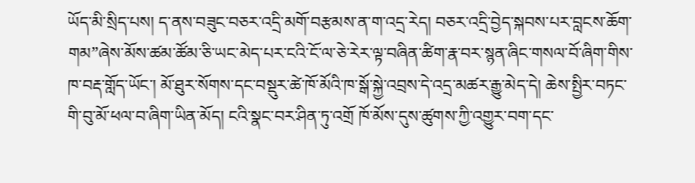ཡོད་མི་སྲིད་པས། ད་ནས་བཟུང་བཅར་འདྲི་མགོ་བརྩམས་ན་ག་འདྲ་རེད། བཅར་འདྲི་བྱེད་སྐབས་པར་བླངས་ཆོག་གམ”ཞེས་མོས་ཚམ་ཚོམ་ཅི་ཡང་མེད་པར་ངའི་ངོ་ལ་ཅེ་རེར་ལྟ་བཞིན་ཚིག་རྣ་བར་སྙན་ཞིང་གསལ་བོ་ཞིག་གིས་ཁ་བརྡ་གློད་ཡོང་། མོ་ཐུར་སོགས་དང་བསྡུར་ཚེ་ཁོ་མོའི་ཁ་སྒོ་སྐྱེ་འབྲས་དེ་འདྲ་མཚར་རྒྱུ་མེད་དེ། ཆེས་སྤྱིར་བཏང་གི་བུ་མོ་ཕལ་བ་ཞིག་ཡིན་མོད། ངའི་སྣང་བར་ཤིན་ཏུ་འགྲོ ཁོ་མོས་དུས་ཚུགས་ཀྱི་འགྱུར་བག་དང་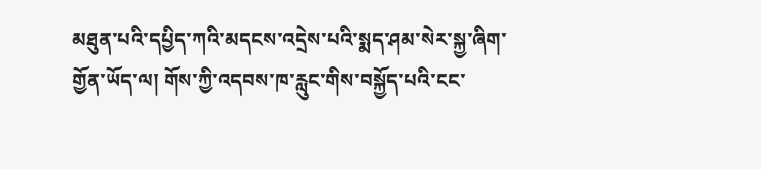མཐུན་པའི་དཔྱིད་ཀའི་མདངས་འདྲེས་པའི་སྨད་ཤམ་སེར་སྐྱ་ཞིག་གྱོན་ཡོད་ལ། གོས་ཀྱི་འདབས་ཁ་རླུང་གིས་བསྐྱོད་པའི་ངང་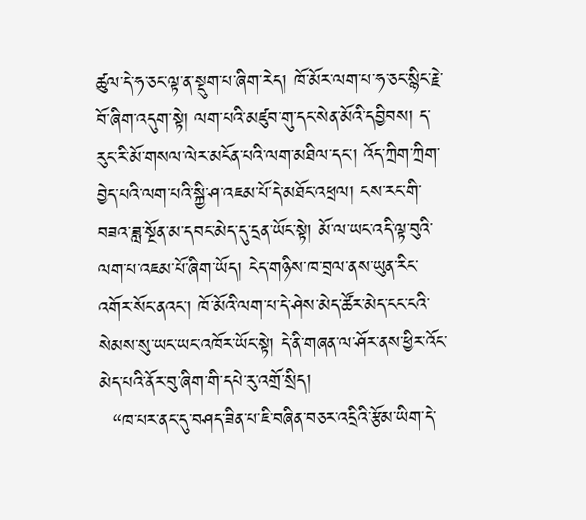ཚུལ་དེ་ཧ་ཅང་ལྟ་ན་སྡུག་པ་ཞིག་རེད། ཁོ་མོར་ལག་པ་ཧ་ཅང་སྙིང་རྗེ་བོ་ཞིག་འདུག་སྟེ། ལག་པའི་མཛུབ་གུ་དང་སེན་མོའི་དབྱིབས། ད་རུང་རི་མོ་གསལ་ལེར་མངོན་པའི་ལག་མཐིལ་དང་། འོད་ཀྲིག་ཀྲིག་བྱེད་པའི་ལག་པའི་སྐྱི་ཤ་འཇམ་པོ་དེ་མཐོང་འཕྲལ། ངས་རང་གི་བཟའ་ཟླ་སྔོན་མ་དབང་མེད་དུ་དྲན་ཡོང་སྟེ། མོ་ལ་ཡང་འདི་ལྟ་བུའི་ལག་པ་འཇམ་པོ་ཞིག་ཡོད། ངེད་གཉིས་ཁ་བྲལ་ནས་ཡུན་རིང་འགོར་སོང་ནའང་། ཁོ་མོའི་ལག་པ་དེ་ཤེས་མེད་ཚོར་མེད་ངང་ངའི་སེམས་སུ་ཡང་ཡང་འཁོར་ཡོང་སྟེ། དེ་ནི་གཞན་ལ་ཤོར་ནས་ཕྱིར་འོང་མེད་པའི་ནོར་བུ་ཞིག་གི་དཔེ་རུ་འགྲོ་སྲིད།
  “ཁ་པར་ནང་དུ་བཤད་ཟིན་པ་ཇི་བཞིན་བཅར་འདྲིའི་རྩོམ་ཡིག་དེ་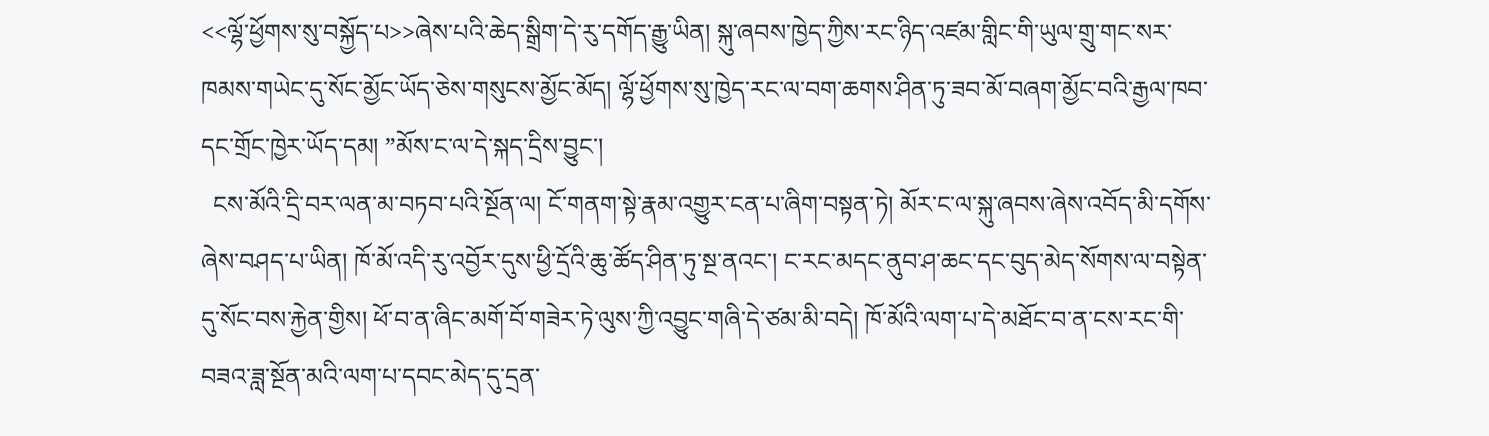<<ལྷོ་ཕྱོགས་སུ་བསྐྱོད་པ>>ཞེས་པའི་ཆེད་སྒྲིག་དེ་རུ་དགོད་རྒྱུ་ཡིན། སྐུ་ཞབས་ཁྱེད་ཀྱིས་རང་ཉིད་འཛམ་གླིང་གི་ཡུལ་གྲུ་གང་སར་ཁམས་གཡེང་དུ་སོང་མྱོང་ཡོད་ཅེས་གསུངས་མྱོང་མོད། ལྷོ་ཕྱོགས་སུ་ཁྱེད་རང་ལ་བག་ཆགས་ཤིན་ཏུ་ཟབ་མོ་བཞག་མྱོང་བའི་རྒྱལ་ཁབ་དང་གྲོང་ཁྱེར་ཡོད་དམ། ”མོས་ང་ལ་དེ་སྐད་དྲིས་བྱུང་།
  ངས་མོའི་དྲི་བར་ལན་མ་བཏབ་པའི་སྔོན་ལ། ངོ་གནག་སྟེ་རྣམ་འགྱུར་ངན་པ་ཞིག་བསྟན་ཏེ། མོར་ང་ལ་སྐུ་ཞབས་ཞེས་འབོད་མི་དགོས་ཞེས་བཤད་པ་ཡིན། ཁོ་མོ་འདི་རུ་འབྱོར་དུས་ཕྱི་དྲོའི་ཆུ་ཚོད་ཤིན་ཏུ་སྔ་ནའང་། ང་རང་མདང་ནུབ་ཤ་ཆང་དང་བུད་མེད་སོགས་ལ་བསྟེན་དུ་སོང་བས་རྐྱེན་གྱིས། ཕོ་བ་ན་ཞིང་མགོ་བོ་གཟེར་ཏེ་ལུས་ཀྱི་འབྱུང་གཞི་དེ་ཙམ་མི་བདེ། ཁོ་མོའི་ལག་པ་དེ་མཐོང་བ་ན་ངས་རང་གི་བཟའ་ཟླ་སྔོན་མའི་ལག་པ་དབང་མེད་དུ་དྲན་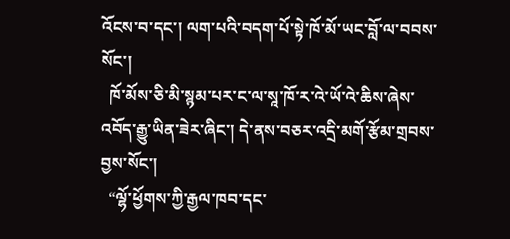འོངས་བ་དང་། ལག་པའི་བདག་པོ་སྟེ་ཁོ་མོ་ཡང་བློ་ལ་བབས་སོང་།
  ཁོ་མོས་ཅི་མི་སྙམ་པར་ང་ལ་སཱ་ཁོ་ར་འེ་ཡོ་འེ་ཆིས་ཞེས་འབོད་རྒྱུ་ཡིན་ཟེར་ཞིང་། དེ་ནས་བཅར་འདྲི་མགོ་རྩོམ་གྲབས་བྱས་སོང་།
  “ལྷོ་ཕྱོགས་ཀྱི་རྒྱལ་ཁབ་དང་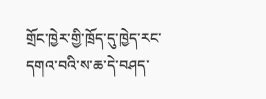གྲོང་ཁྱེར་གྱི་ཁྲོད་དུ་ཁྱེད་རང་དགའ་བའི་ས་ཆ་དེ་བཤད་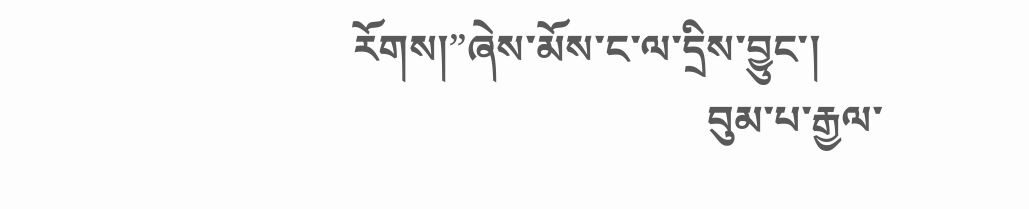རོགས།”ཞེས་མོས་ང་ལ་དྲིས་བྱུང་།
                                  བུམ་པ་རྒྱལ་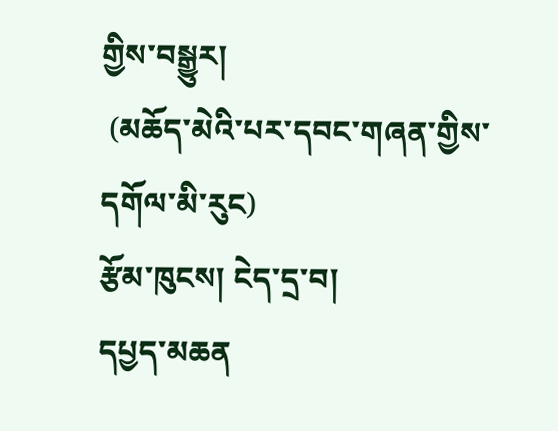གྱིས་བསྒྱུར།
 (མཆོད་མེའི་པར་དབང་གཞན་གྱིས་དགོལ་མི་རུང)
རྩོམ་ཁུངས། ངེད་དྲ་བ།
དཔྱད་མཆན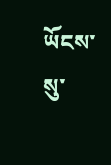ཡོངས་སུ་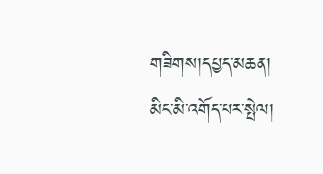གཟིགས།དཔྱད་མཆན།
མིང་མི་འགོད་པར་སྤེལ།